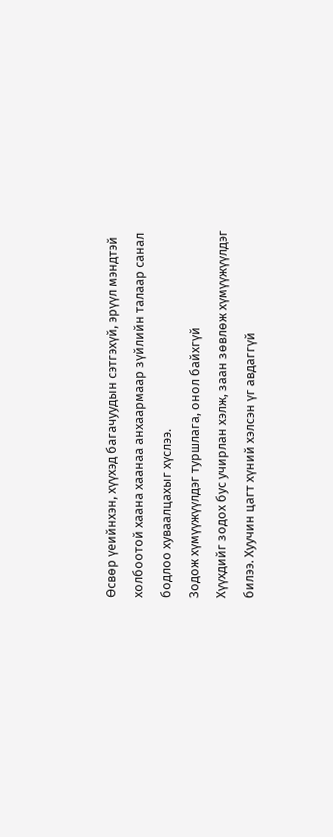Өсвөр үеийнхэн, хүүхэд багачуудын сэтгэхүй, эрүүл мэндтэй холбоотой хаана хаанаа анхаармаар зүйлийн талаар санал бодлоо хуваалцахыг хүслээ.
Зодож хүмүүжүүлдэг туршлага, онол байхгүй
Хүүхдийг зодох бус учирлан хэлж, заан зөвлөж хүмүүжүүлдэг билээ. Хуучин цагт хүний хэлсэн үг авдаггүй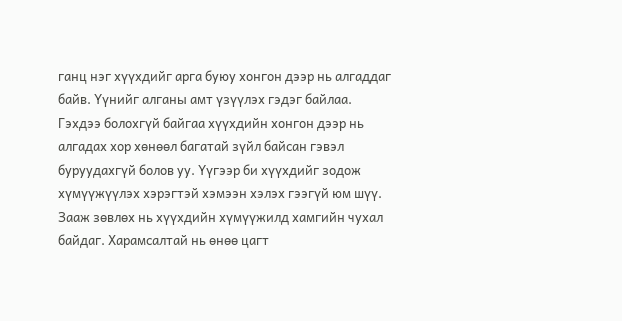ганц нэг хүүхдийг арга буюу хонгон дээр нь алгаддаг байв. Үүнийг алганы амт үзүүлэх гэдэг байлаа.
Гэхдээ болохгүй байгаа хүүхдийн хонгон дээр нь алгадах хор хөнөөл багатай зүйл байсан гэвэл буруудахгүй болов уу. Үүгээр би хүүхдийг зодож хүмүүжүүлэх хэрэгтэй хэмээн хэлэх гээгүй юм шүү. Зааж зөвлөх нь хүүхдийн хүмүүжилд хамгийн чухал байдаг. Харамсалтай нь өнөө цагт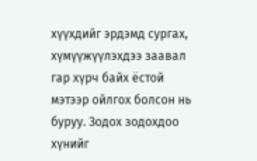хүүхдийг эрдэмд сургах, хүмүүжүүлэхдээ заавал гар хүрч байх ёстой мэтээр ойлгох болсон нь буруу. Зодох зодохдоо хүнийг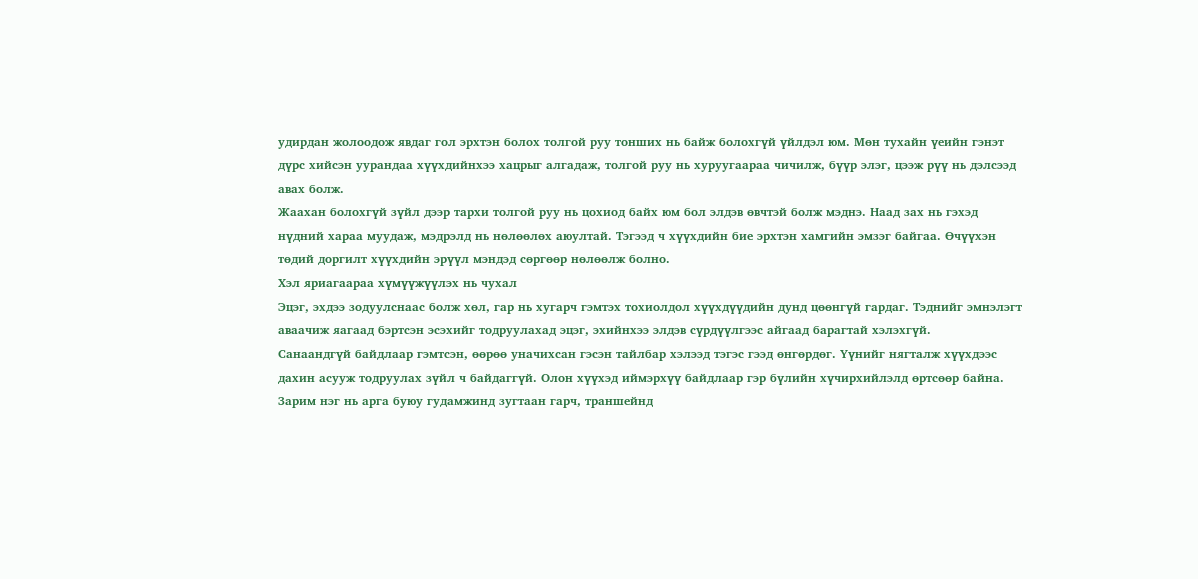удирдан жолоодож явдаг гол эрхтэн болох толгой руу тонших нь байж болохгүй үйлдэл юм. Мөн тухайн үеийн гэнэт дүрс хийсэн уурандаа хүүхдийнхээ хацрыг алгадаж, толгой руу нь хуруугаараа чичилж, бүүр элэг, цээж рүү нь дэлсээд авах болж.
Жаахан болохгүй зүйл дээр тархи толгой руу нь цохиод байх юм бол элдэв өвчтэй болж мэднэ. Наад зах нь гэхэд нүдний хараа муудаж, мэдрэлд нь нөлөөлөх аюултай. Тэгээд ч хүүхдийн бие эрхтэн хамгийн эмзэг байгаа. Өчүүхэн төдий доргилт хүүхдийн эрүүл мэндэд сөргөөр нөлөөлж болно.
Хэл яриагаараа хүмүүжүүлэх нь чухал
Эцэг, эхдээ зодуулснаас болж хөл, гар нь хугарч гэмтэх тохиолдол хүүхдүүдийн дунд цөөнгүй гардаг. Тэднийг эмнэлэгт аваачиж яагаад бэртсэн эсэхийг тодруулахад эцэг, эхийнхээ элдэв сүрдүүлгээс айгаад барагтай хэлэхгүй.
Санаандгүй байдлаар гэмтсэн, өөрөө уначихсан гэсэн тайлбар хэлээд тэгэс гээд өнгөрдөг. Үүнийг нягталж хүүхдээс дахин асууж тодруулах зүйл ч байдаггүй. Олон хүүхэд иймэрхүү байдлаар гэр бүлийн хүчирхийлэлд өртсөөр байна. Зарим нэг нь арга буюу гудамжинд зугтаан гарч, траншейнд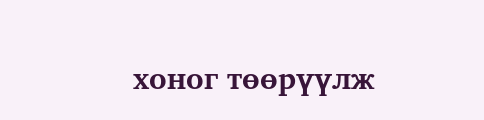хоног төөрүүлж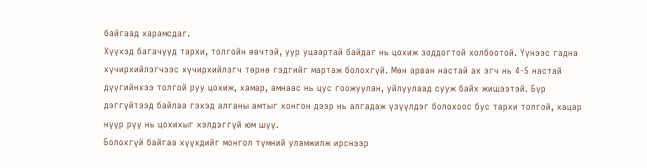байгаад харамсдаг.
Хүүхэд багачууд тархи, толгойн өвчтэй, уур уцаартай байдаг нь цохиж зоддогтой холбоотой. Үүнээс гадна хүчирхийлэгчээс хүчирхийлэгч төрнө гэдгийг мартаж болохгүй. Мөн арван настай ах эгч нь 4-5 настай дүүгийнхээ толгой руу цохиж, хамар, амнаас нь цус гоожуулан, уйлуулаад сууж байх жишээтэй. Бүр дэггүйтээд байлаа гэхэд алганы амтыг хонгон дээр нь алгадаж үзүүлдэг болохоос бус тархи толгой, хацар нүүр рүү нь цохихыг хэлдэггүй юм шүү.
Болохгүй байгаа хүүхдийг монгол түмний уламжилж ирснээр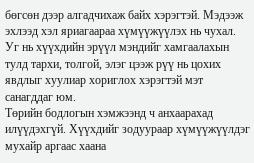бөгсөн дээр алгадчихаж байх хэрэгтэй. Мэдээж эхлээд хэл яриагаараа хүмүүжүүлэх нь чухал. Уг нь хүүхдийн эрүүл мэндийг хамгаалахын тулд тархи, толгой, элэг цээж рүү нь цохих явдлыг хуулиар хориглох хэрэгтэй мэт санагддаг юм.
Төрийн бодлогын хэмжээнд ч анхаарахад илүүдэхгүй. Хүүхдийг зодуураар хүмүүжүүлдэг мухайр аргаас хаана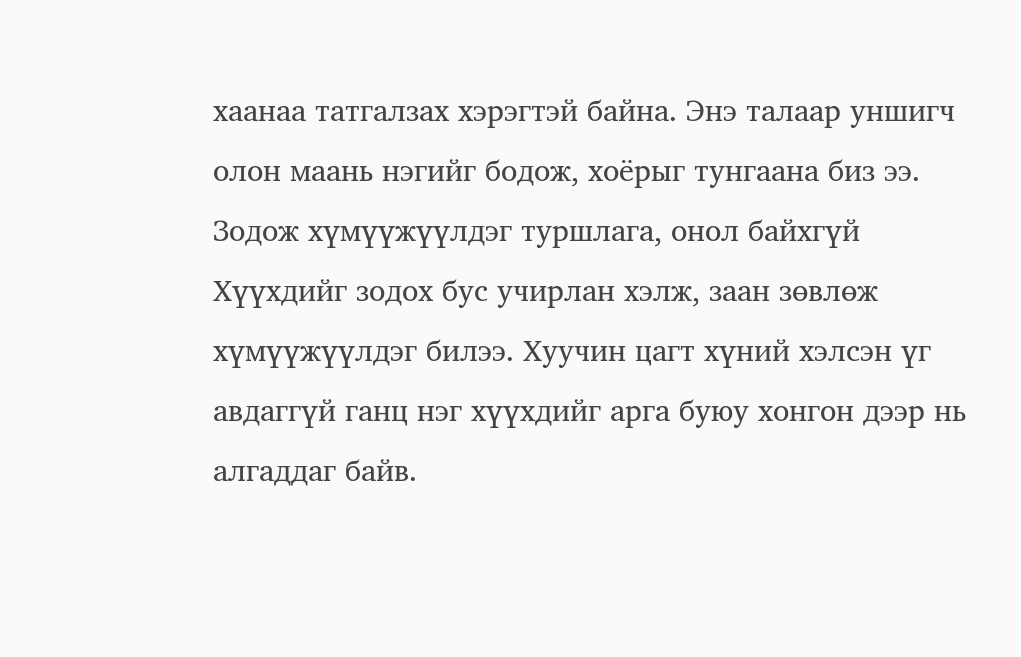хаанаа татгалзах хэрэгтэй байна. Энэ талаар уншигч олон маань нэгийг бодож, хоёрыг тунгаана биз ээ.
Зодож хүмүүжүүлдэг туршлага, онол байхгүй
Хүүхдийг зодох бус учирлан хэлж, заан зөвлөж хүмүүжүүлдэг билээ. Хуучин цагт хүний хэлсэн үг авдаггүй ганц нэг хүүхдийг арга буюу хонгон дээр нь алгаддаг байв.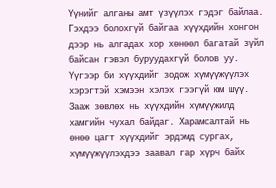Үүнийг алганы амт үзүүлэх гэдэг байлаа.
Гэхдээ болохгүй байгаа хүүхдийн хонгон дээр нь алгадах хор хөнөөл багатай зүйл байсан гэвэл буруудахгүй болов уу. Үүгээр би хүүхдийг зодож хүмүүжүүлэх хэрэгтэй хэмээн хэлэх гээгүй юм шүү. Зааж зөвлөх нь хүүхдийн хүмүүжилд хамгийн чухал байдаг. Харамсалтай нь өнөө цагт хүүхдийг эрдэмд сургах, хүмүүжүүлэхдээ заавал гар хүрч байх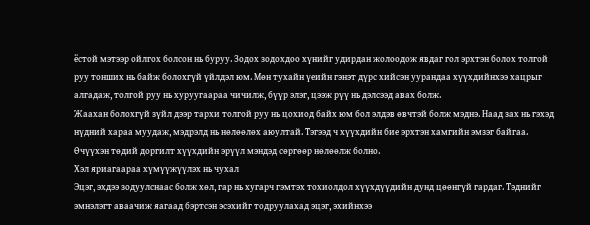ёстой мэтээр ойлгох болсон нь буруу. Зодох зодохдоо хүнийг удирдан жолоодож явдаг гол эрхтэн болох толгой руу тонших нь байж болохгүй үйлдэл юм. Мөн тухайн үеийн гэнэт дүрс хийсэн уурандаа хүүхдийнхээ хацрыг алгадаж, толгой руу нь хуруугаараа чичилж, бүүр элэг, цээж рүү нь дэлсээд авах болж.
Жаахан болохгүй зүйл дээр тархи толгой руу нь цохиод байх юм бол элдэв өвчтэй болж мэднэ. Наад зах нь гэхэд нүдний хараа муудаж, мэдрэлд нь нөлөөлөх аюултай. Тэгээд ч хүүхдийн бие эрхтэн хамгийн эмзэг байгаа. Өчүүхэн төдий доргилт хүүхдийн эрүүл мэндэд сөргөөр нөлөөлж болно.
Хэл яриагаараа хүмүүжүүлэх нь чухал
Эцэг, эхдээ зодуулснаас болж хөл, гар нь хугарч гэмтэх тохиолдол хүүхдүүдийн дунд цөөнгүй гардаг. Тэднийг эмнэлэгт аваачиж яагаад бэртсэн эсэхийг тодруулахад эцэг, эхийнхээ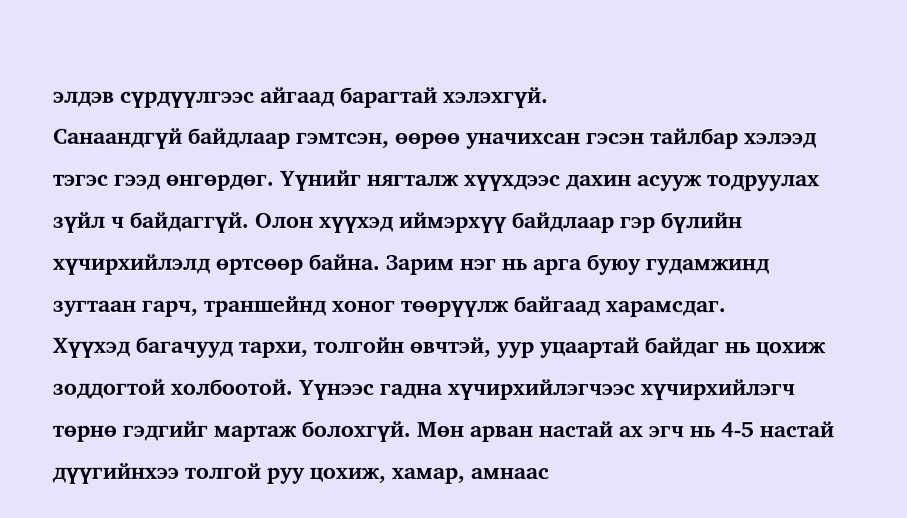элдэв сүрдүүлгээс айгаад барагтай хэлэхгүй.
Санаандгүй байдлаар гэмтсэн, өөрөө уначихсан гэсэн тайлбар хэлээд тэгэс гээд өнгөрдөг. Үүнийг нягталж хүүхдээс дахин асууж тодруулах зүйл ч байдаггүй. Олон хүүхэд иймэрхүү байдлаар гэр бүлийн хүчирхийлэлд өртсөөр байна. Зарим нэг нь арга буюу гудамжинд зугтаан гарч, траншейнд хоног төөрүүлж байгаад харамсдаг.
Хүүхэд багачууд тархи, толгойн өвчтэй, уур уцаартай байдаг нь цохиж зоддогтой холбоотой. Үүнээс гадна хүчирхийлэгчээс хүчирхийлэгч төрнө гэдгийг мартаж болохгүй. Мөн арван настай ах эгч нь 4-5 настай дүүгийнхээ толгой руу цохиж, хамар, амнаас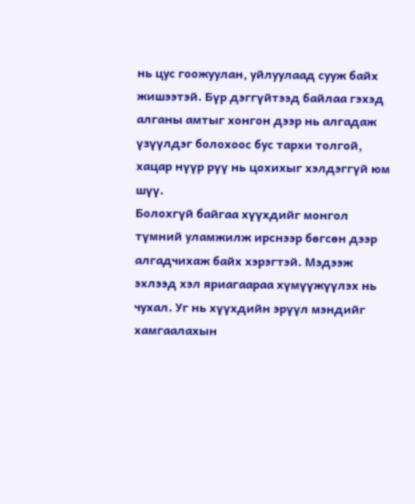нь цус гоожуулан, уйлуулаад сууж байх жишээтэй. Бүр дэггүйтээд байлаа гэхэд алганы амтыг хонгон дээр нь алгадаж үзүүлдэг болохоос бус тархи толгой, хацар нүүр рүү нь цохихыг хэлдэггүй юм шүү.
Болохгүй байгаа хүүхдийг монгол түмний уламжилж ирснээр бөгсөн дээр алгадчихаж байх хэрэгтэй. Мэдээж эхлээд хэл яриагаараа хүмүүжүүлэх нь чухал. Уг нь хүүхдийн эрүүл мэндийг хамгаалахын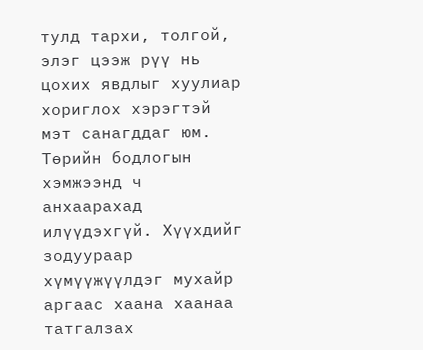тулд тархи, толгой, элэг цээж рүү нь цохих явдлыг хуулиар хориглох хэрэгтэй мэт санагддаг юм.
Төрийн бодлогын хэмжээнд ч анхаарахад илүүдэхгүй. Хүүхдийг зодуураар хүмүүжүүлдэг мухайр аргаас хаана хаанаа татгалзах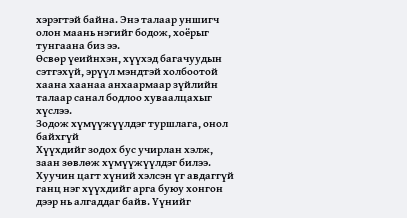хэрэгтэй байна. Энэ талаар уншигч олон маань нэгийг бодож, хоёрыг тунгаана биз ээ.
Өсвөр үеийнхэн, хүүхэд багачуудын сэтгэхүй, эрүүл мэндтэй холбоотой хаана хаанаа анхаармаар зүйлийн талаар санал бодлоо хуваалцахыг хүслээ.
Зодож хүмүүжүүлдэг туршлага, онол байхгүй
Хүүхдийг зодох бус учирлан хэлж, заан зөвлөж хүмүүжүүлдэг билээ. Хуучин цагт хүний хэлсэн үг авдаггүй ганц нэг хүүхдийг арга буюу хонгон дээр нь алгаддаг байв. Үүнийг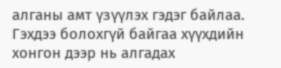алганы амт үзүүлэх гэдэг байлаа.
Гэхдээ болохгүй байгаа хүүхдийн хонгон дээр нь алгадах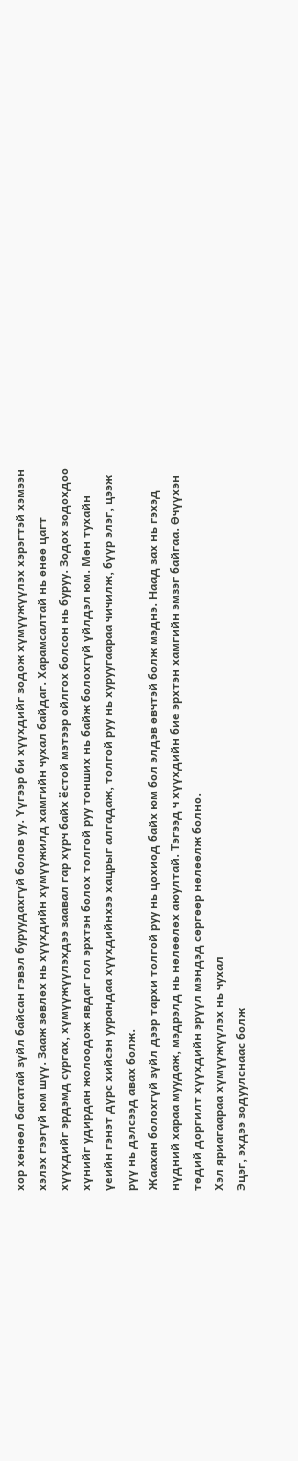хор хөнөөл багатай зүйл байсан гэвэл буруудахгүй болов уу. Үүгээр би хүүхдийг зодож хүмүүжүүлэх хэрэгтэй хэмээн хэлэх гээгүй юм шүү. Зааж зөвлөх нь хүүхдийн хүмүүжилд хамгийн чухал байдаг. Харамсалтай нь өнөө цагт хүүхдийг эрдэмд сургах, хүмүүжүүлэхдээ заавал гар хүрч байх ёстой мэтээр ойлгох болсон нь буруу. Зодох зодохдоо хүнийг удирдан жолоодож явдаг гол эрхтэн болох толгой руу тонших нь байж болохгүй үйлдэл юм. Мөн тухайн үеийн гэнэт дүрс хийсэн уурандаа хүүхдийнхээ хацрыг алгадаж, толгой руу нь хуруугаараа чичилж, бүүр элэг, цээж рүү нь дэлсээд авах болж.
Жаахан болохгүй зүйл дээр тархи толгой руу нь цохиод байх юм бол элдэв өвчтэй болж мэднэ. Наад зах нь гэхэд нүдний хараа муудаж, мэдрэлд нь нөлөөлөх аюултай. Тэгээд ч хүүхдийн бие эрхтэн хамгийн эмзэг байгаа. Өчүүхэн төдий доргилт хүүхдийн эрүүл мэндэд сөргөөр нөлөөлж болно.
Хэл яриагаараа хүмүүжүүлэх нь чухал
Эцэг, эхдээ зодуулснаас болж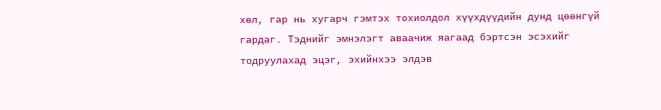хөл, гар нь хугарч гэмтэх тохиолдол хүүхдүүдийн дунд цөөнгүй гардаг. Тэднийг эмнэлэгт аваачиж яагаад бэртсэн эсэхийг тодруулахад эцэг, эхийнхээ элдэв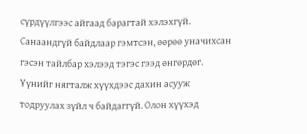сүрдүүлгээс айгаад барагтай хэлэхгүй.
Санаандгүй байдлаар гэмтсэн, өөрөө уначихсан гэсэн тайлбар хэлээд тэгэс гээд өнгөрдөг. Үүнийг нягталж хүүхдээс дахин асууж тодруулах зүйл ч байдаггүй. Олон хүүхэд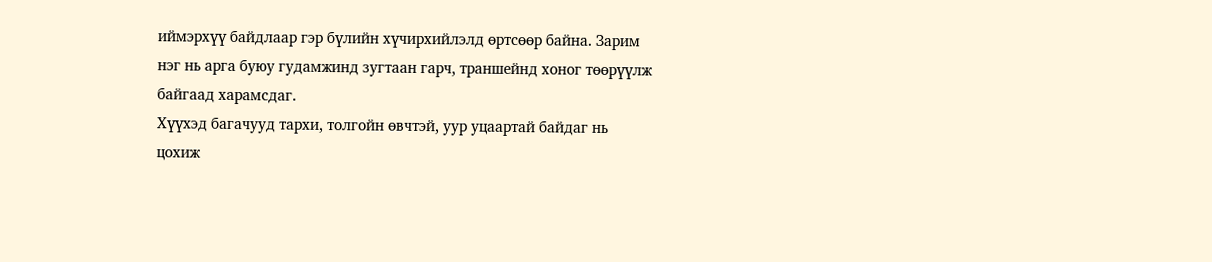иймэрхүү байдлаар гэр бүлийн хүчирхийлэлд өртсөөр байна. Зарим нэг нь арга буюу гудамжинд зугтаан гарч, траншейнд хоног төөрүүлж байгаад харамсдаг.
Хүүхэд багачууд тархи, толгойн өвчтэй, уур уцаартай байдаг нь цохиж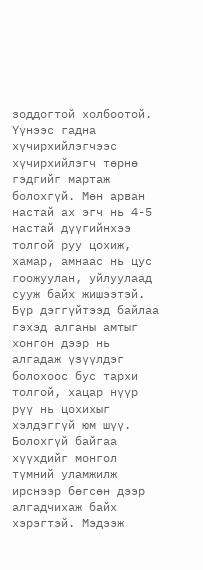зоддогтой холбоотой. Үүнээс гадна хүчирхийлэгчээс хүчирхийлэгч төрнө гэдгийг мартаж болохгүй. Мөн арван настай ах эгч нь 4-5 настай дүүгийнхээ толгой руу цохиж, хамар, амнаас нь цус гоожуулан, уйлуулаад сууж байх жишээтэй. Бүр дэггүйтээд байлаа гэхэд алганы амтыг хонгон дээр нь алгадаж үзүүлдэг болохоос бус тархи толгой, хацар нүүр рүү нь цохихыг хэлдэггүй юм шүү.
Болохгүй байгаа хүүхдийг монгол түмний уламжилж ирснээр бөгсөн дээр алгадчихаж байх хэрэгтэй. Мэдээж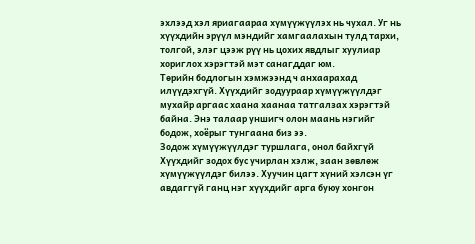эхлээд хэл яриагаараа хүмүүжүүлэх нь чухал. Уг нь хүүхдийн эрүүл мэндийг хамгаалахын тулд тархи, толгой, элэг цээж рүү нь цохих явдлыг хуулиар хориглох хэрэгтэй мэт санагддаг юм.
Төрийн бодлогын хэмжээнд ч анхаарахад илүүдэхгүй. Хүүхдийг зодуураар хүмүүжүүлдэг мухайр аргаас хаана хаанаа татгалзах хэрэгтэй байна. Энэ талаар уншигч олон маань нэгийг бодож, хоёрыг тунгаана биз ээ.
Зодож хүмүүжүүлдэг туршлага, онол байхгүй
Хүүхдийг зодох бус учирлан хэлж, заан зөвлөж хүмүүжүүлдэг билээ. Хуучин цагт хүний хэлсэн үг авдаггүй ганц нэг хүүхдийг арга буюу хонгон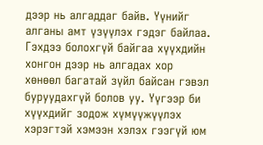дээр нь алгаддаг байв. Үүнийг алганы амт үзүүлэх гэдэг байлаа.
Гэхдээ болохгүй байгаа хүүхдийн хонгон дээр нь алгадах хор хөнөөл багатай зүйл байсан гэвэл буруудахгүй болов уу. Үүгээр би хүүхдийг зодож хүмүүжүүлэх хэрэгтэй хэмээн хэлэх гээгүй юм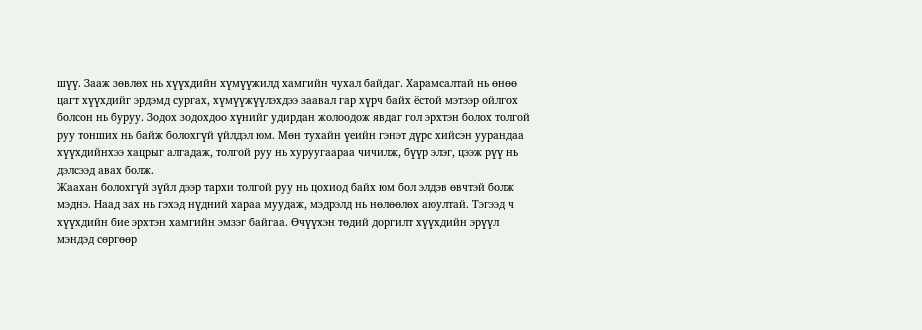шүү. Зааж зөвлөх нь хүүхдийн хүмүүжилд хамгийн чухал байдаг. Харамсалтай нь өнөө цагт хүүхдийг эрдэмд сургах, хүмүүжүүлэхдээ заавал гар хүрч байх ёстой мэтээр ойлгох болсон нь буруу. Зодох зодохдоо хүнийг удирдан жолоодож явдаг гол эрхтэн болох толгой руу тонших нь байж болохгүй үйлдэл юм. Мөн тухайн үеийн гэнэт дүрс хийсэн уурандаа хүүхдийнхээ хацрыг алгадаж, толгой руу нь хуруугаараа чичилж, бүүр элэг, цээж рүү нь дэлсээд авах болж.
Жаахан болохгүй зүйл дээр тархи толгой руу нь цохиод байх юм бол элдэв өвчтэй болж мэднэ. Наад зах нь гэхэд нүдний хараа муудаж, мэдрэлд нь нөлөөлөх аюултай. Тэгээд ч хүүхдийн бие эрхтэн хамгийн эмзэг байгаа. Өчүүхэн төдий доргилт хүүхдийн эрүүл мэндэд сөргөөр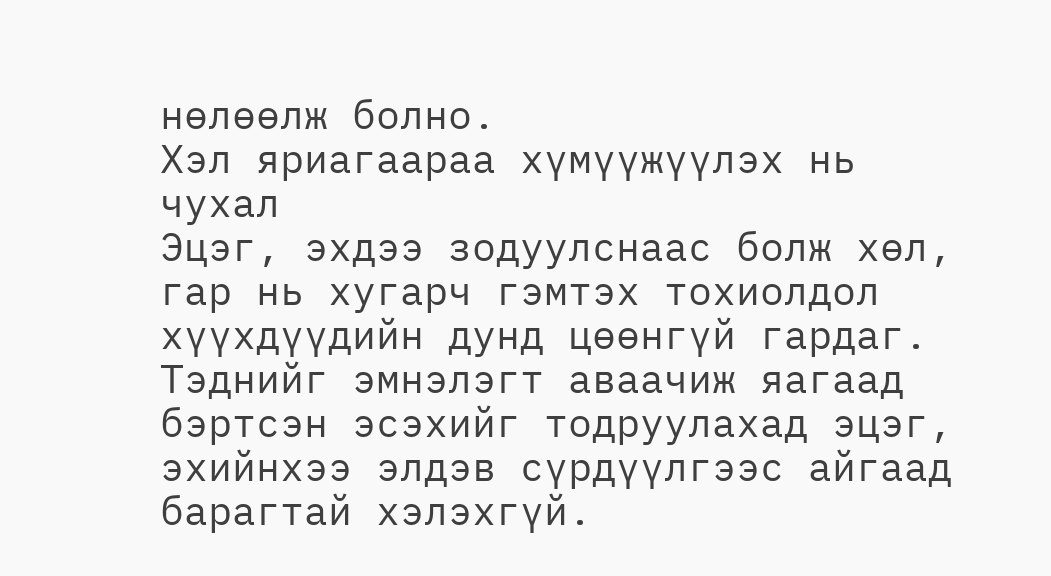нөлөөлж болно.
Хэл яриагаараа хүмүүжүүлэх нь чухал
Эцэг, эхдээ зодуулснаас болж хөл, гар нь хугарч гэмтэх тохиолдол хүүхдүүдийн дунд цөөнгүй гардаг. Тэднийг эмнэлэгт аваачиж яагаад бэртсэн эсэхийг тодруулахад эцэг, эхийнхээ элдэв сүрдүүлгээс айгаад барагтай хэлэхгүй.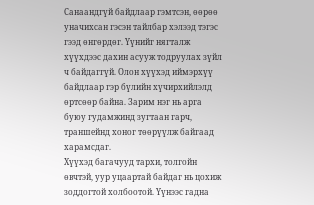Санаандгүй байдлаар гэмтсэн, өөрөө уначихсан гэсэн тайлбар хэлээд тэгэс гээд өнгөрдөг. Үүнийг нягталж хүүхдээс дахин асууж тодруулах зүйл ч байдаггүй. Олон хүүхэд иймэрхүү байдлаар гэр бүлийн хүчирхийлэлд өртсөөр байна. Зарим нэг нь арга буюу гудамжинд зугтаан гарч, траншейнд хоног төөрүүлж байгаад харамсдаг.
Хүүхэд багачууд тархи, толгойн өвчтэй, уур уцаартай байдаг нь цохиж зоддогтой холбоотой. Үүнээс гадна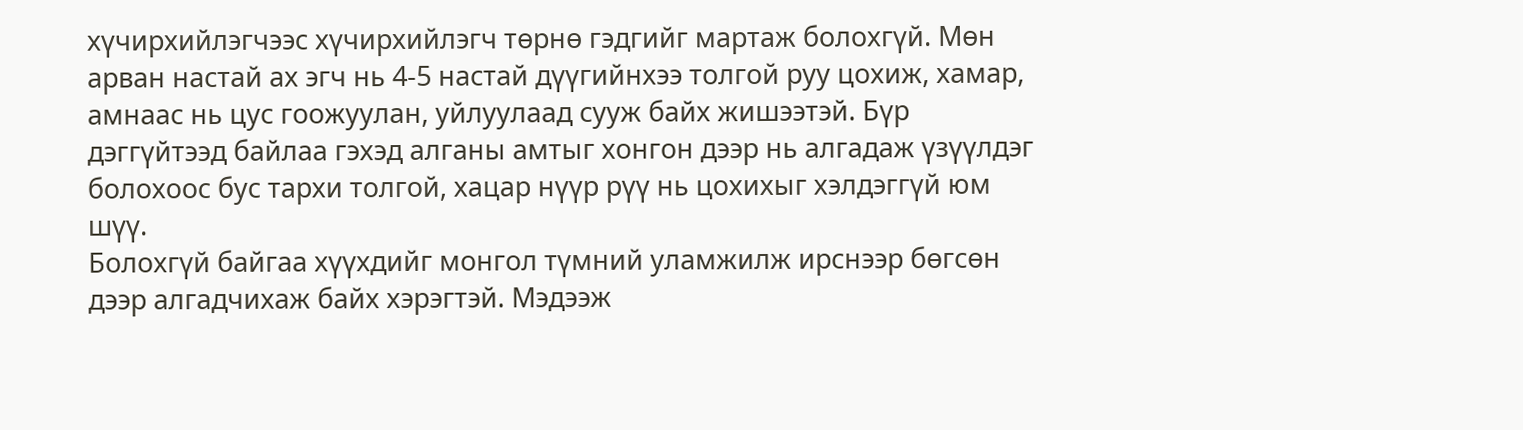хүчирхийлэгчээс хүчирхийлэгч төрнө гэдгийг мартаж болохгүй. Мөн арван настай ах эгч нь 4-5 настай дүүгийнхээ толгой руу цохиж, хамар, амнаас нь цус гоожуулан, уйлуулаад сууж байх жишээтэй. Бүр дэггүйтээд байлаа гэхэд алганы амтыг хонгон дээр нь алгадаж үзүүлдэг болохоос бус тархи толгой, хацар нүүр рүү нь цохихыг хэлдэггүй юм шүү.
Болохгүй байгаа хүүхдийг монгол түмний уламжилж ирснээр бөгсөн дээр алгадчихаж байх хэрэгтэй. Мэдээж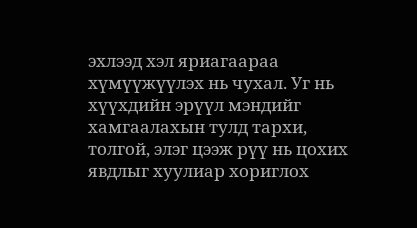эхлээд хэл яриагаараа хүмүүжүүлэх нь чухал. Уг нь хүүхдийн эрүүл мэндийг хамгаалахын тулд тархи, толгой, элэг цээж рүү нь цохих явдлыг хуулиар хориглох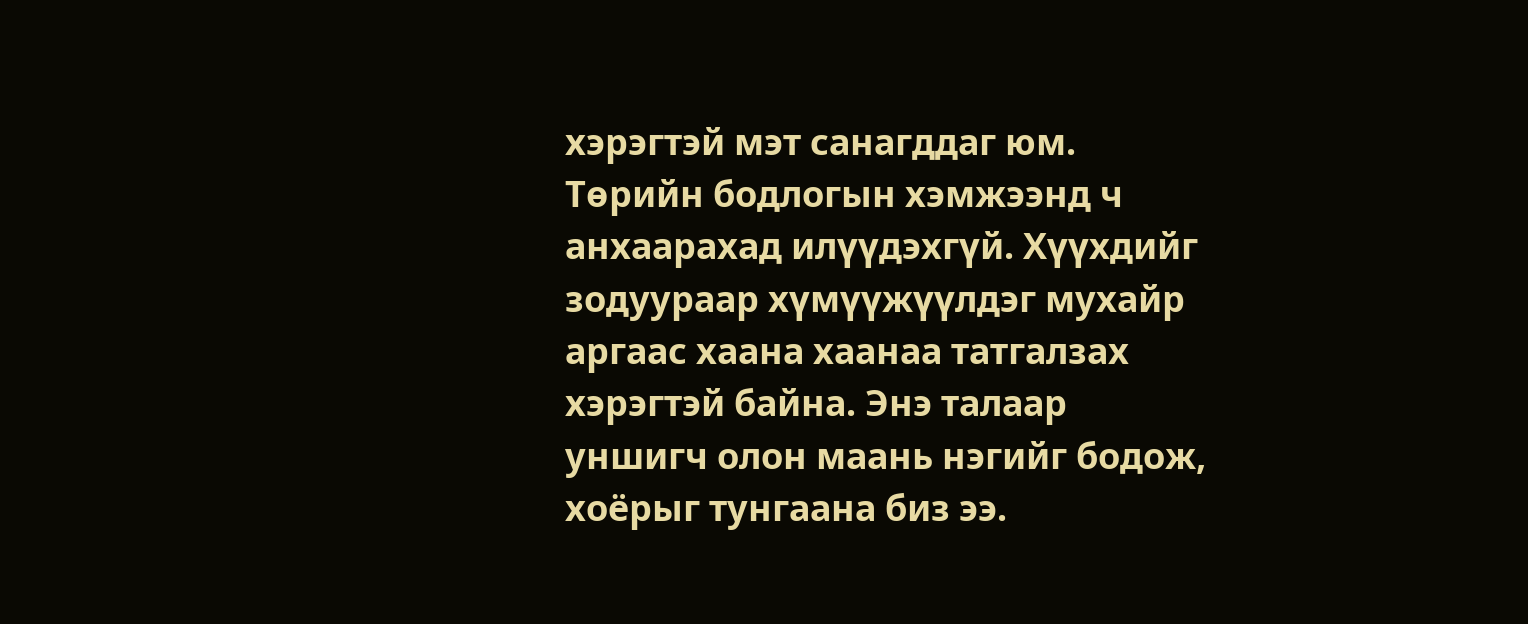хэрэгтэй мэт санагддаг юм.
Төрийн бодлогын хэмжээнд ч анхаарахад илүүдэхгүй. Хүүхдийг зодуураар хүмүүжүүлдэг мухайр аргаас хаана хаанаа татгалзах хэрэгтэй байна. Энэ талаар уншигч олон маань нэгийг бодож, хоёрыг тунгаана биз ээ.